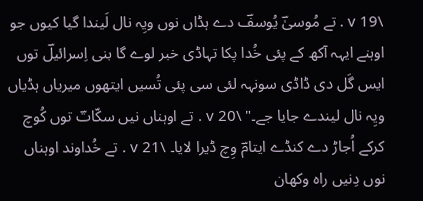\v 19 . تے مُوسیٰؔ یُوسفؔ دے ہڈاں نوں ویِہ نال لَیندا گیا کیوں جو اوہنے ایہہ آکھ کے پئی خُدا پکا تہاڈی خبر لوے گا بنی اِسرائیلؔ توں ایس گَل دی ڈاڈی سونہہ لئی سی پئی تُسیں ایتھوں میریاں ہڈیاں ویِہ نال لیندے جایا جے۔" \v 20 . تے اوہناں نیں سکّاتؔ توں کُوچ کرکے اُجاڑ دے کنڈے ایتامؔ وِچ ڈیرا لایا۔ \v 21 . تے خُداوند اوہناں نوں دِنیں راہ وکھان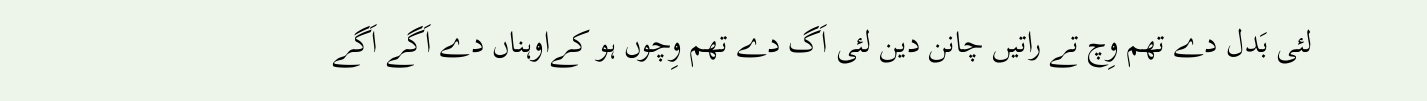لئی بَدل دے تھم وِچ تے راتیں چانن دین لئی اَگ دے تھم وِچوں ہو کےاوہناں دے اَگے اَگے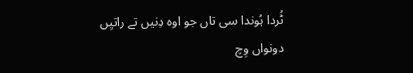ٹُردا ہُوندا سی تاں جو اوہ دِنیں تے راتیِں دونواں وِچ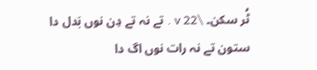ٹُر سکن۔ \v 22 . تے نہ تے دِن نوں بَدل دا ستون تے نہ رات نوں اگ دا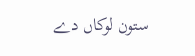ستون لوکاں دے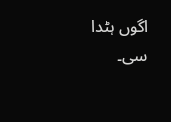اگوں ہٹدا سی۔